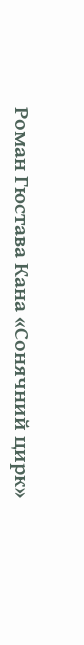Роман Гюстава Кана «Сонячний цирк»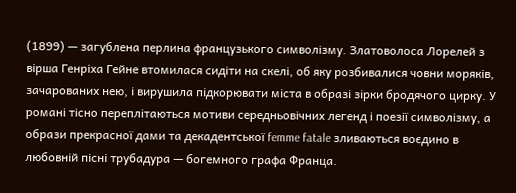(1899) — загублена перлина французького символізму. Златоволоса Лорелей з вірша Генріха Гейне втомилася сидіти на скелі, об яку розбивалися човни моряків, зачарованих нею, і вирушила підкорювати міста в образі зірки бродячого цирку. У романі тісно переплітаються мотиви середньовічних легенд і поезії символізму, а образи прекрасної дами та декадентської femme fatale зливаються воєдино в любовній пісні трубадура — богемного графа Франца.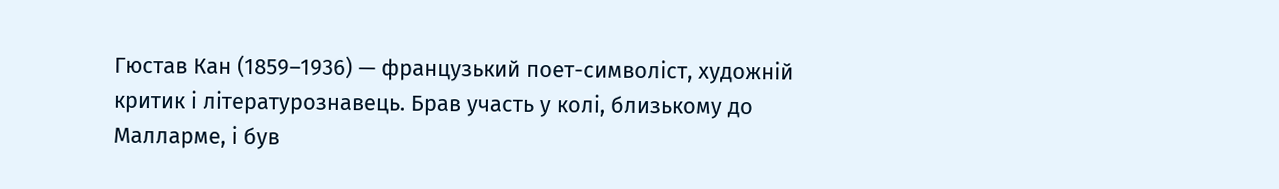Гюстав Кан (1859–1936) — французький поет-символіст, художній критик і літературознавець. Брав участь у колі, близькому до Малларме, і був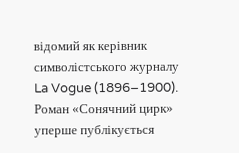відомий як керівник символістського журналу La Vogue (1896–1900). Роман «Сонячний цирк» уперше публікується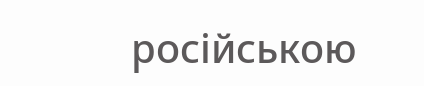російською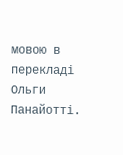мовою в перекладі Ольги Панайотті.